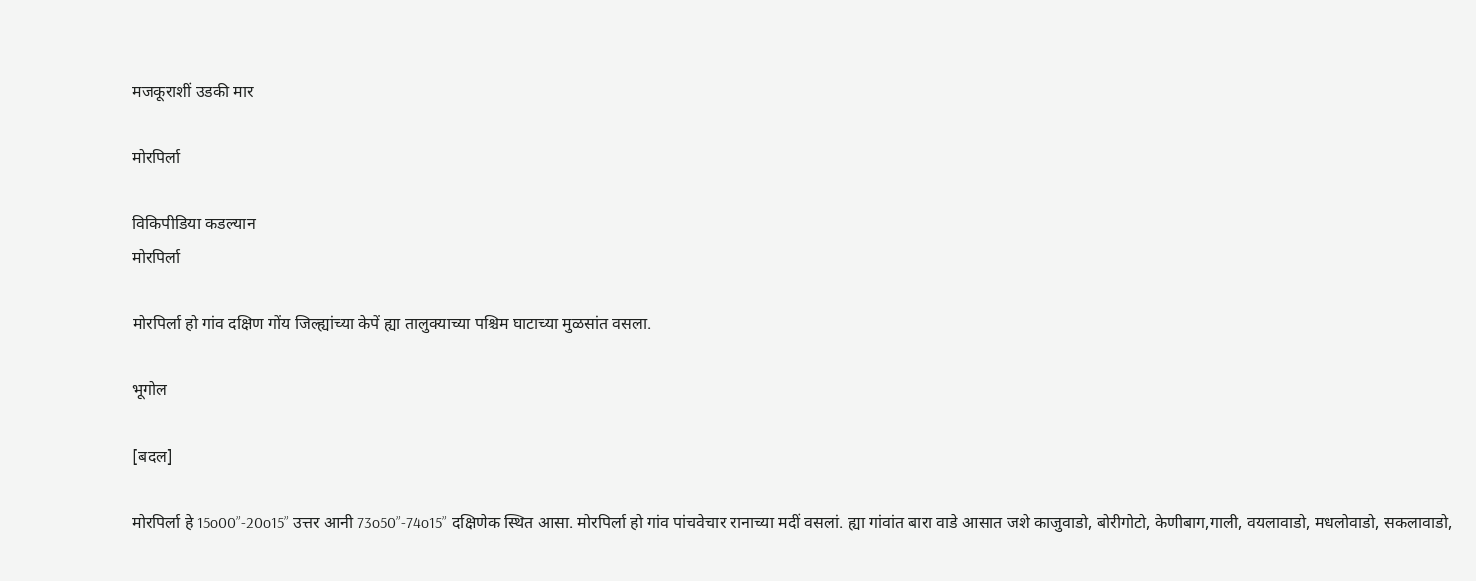मजकूराशीं उडकी मार

मोरपिर्ला

विकिपीडिया कडल्यान
मोरपिर्ला

मोरपिर्ला हो गांव दक्षिण गोंय जिल्ह्यांच्या केपें ह्या तालुक्याच्या पश्चिम घाटाच्या मुळसांत वसला.

भूगोल

[बदल]

मोरपिर्ला हे 15o00”-20o15” उत्तर आनी 73o50”-74o15” दक्षिणेक स्थित आसा. मोरपिर्ला हो गांव पांचवेचार रानाच्या मदीं वसलां. ह्या गांवांत बारा वाडे आसात जशे काजुवाडो, बोरीगोटो, केणीबाग,गाली, वयलावाडो, मधलोवाडो, सकलावाडो,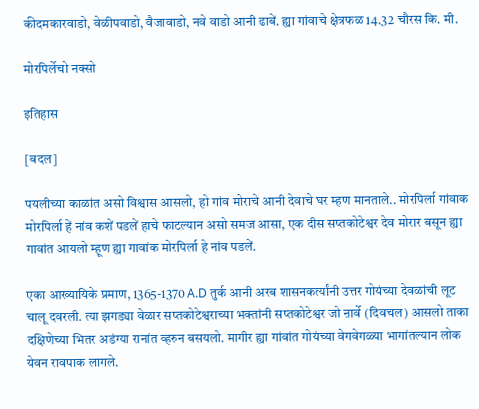कीदमकारवाडो, वेळीपवाडो, वैजावाडो, नवे वाडो आनी ढाबें. ह्या गांवाचे क्षेत्रफळ 14.32 चौरस कि. मी.

मोरपिर्लेचो नक्सो

इतिहास

[बदल]

पयलीच्या काळांत असो विश्वास आसलो, हो गांव मोराचे आनी देवाचे घर म्हण मानताले.. मोरपिर्ला गांवाक मोरपिर्ला हें नांव कशें पडलें हाचे फाटल्यान असो समज आसा, एक दीस सप्तकोटेश्वर देव मोरार बसून ह्या गावांत आयलो म्हूण ह्या गावांक मोरपिर्ला हे नांव पडलें.

एका आख्यायिके प्रमाण, 1365-1370 A.D तुर्क आनी अरब शासनकर्त्यांनी उत्तर गोयंच्या देवळांची लूट चालू दवरली. त्या झगड्या वेळार सप्तकोटेश्वराच्या भक्तांनी सप्तकोटेश्वर जो ऩार्वे (दिवचल) आसलो ताका दक्षिणेच्या भितर अडंग्या रानांत व्हरुन बसयलो. मागीर ह्या गांवांत गोयंच्या वेगवेगळ्या भागांतल्यान लोक येवन रावपाक लागले.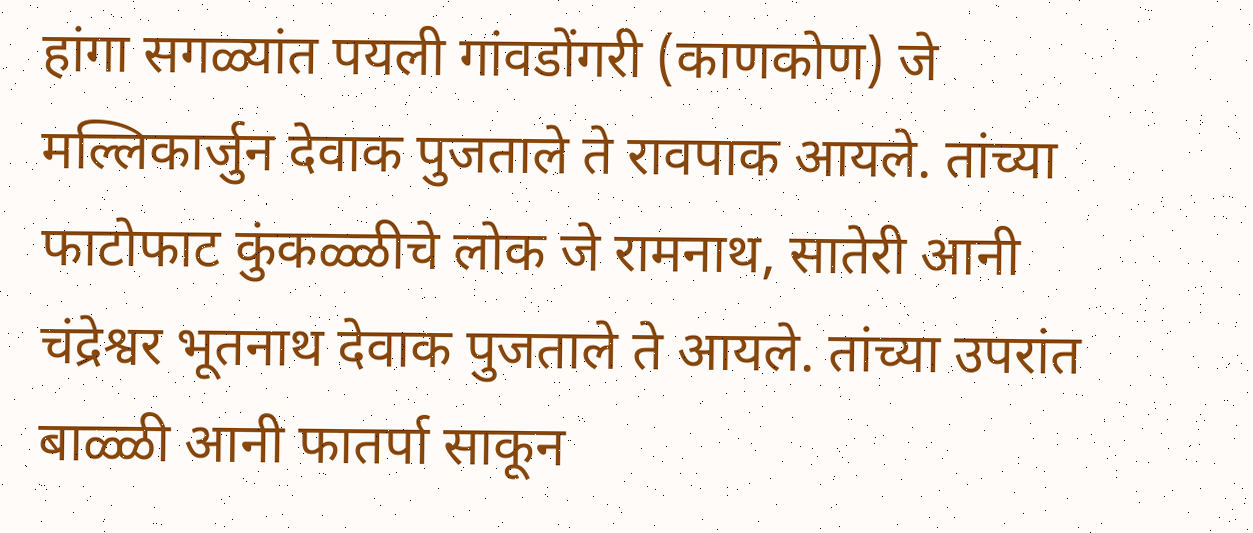हांगा सगळ्यांत पयली गांवडोंगरी (काणकोण) जे मल्लिकार्जुन देवाक पुजताले ते रावपाक आयले. तांच्या फाटोफाट कुंकळ्ळीचे लोक जे रामनाथ, सातेरी आनी चंद्रेश्वर भूतनाथ देवाक पुजताले ते आयले. तांच्या उपरांत बाळ्ळी आनी फातर्पा साकून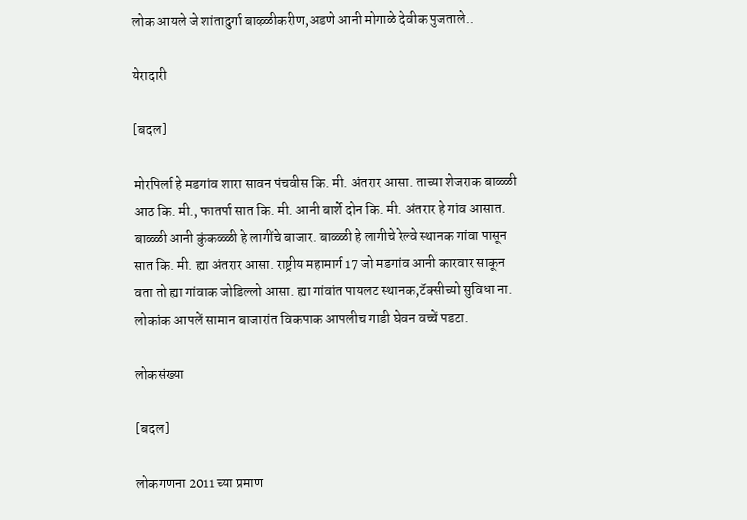लोक आयले जे शांतादुर्गा बाऴ्ळीकरीण,अडणे आनी मोगाळे देवीक पुजताले..

येरादारी

[बदल]

मोरपिर्ला हे मडगांव शारा सावन पंचवीस कि. मी. अंतरार आसा. ताच्या शेजराक बाळ्ळी आठ कि. मी., फातर्पा सात कि. मी. आनी बार्शे दोन कि. मी. अंतरार हे गांव आसात. बाळ्ळी आनी कुंकळ्ळी हे लागींचे बाजार. बाळ्ळी हे लागीचे रेल्वे स्थानक गांवा पासून सात कि. मी. ह्या अंतरार आसा. राष्ट्रीय महामार्ग 17 जो मडगांव आनी कारवार साकून वता तो ह्या गांवाक जोडिल्लो आसा. ह्या गांवांत पायलट स्थानक,टॅक्सीच्यो सुविधा ना. लोकांक आपलें सामान बाजारांत विकपाक आपलीच गाडी घेवन वच्चें पडटा.

लोकसंख्या

[बदल]

लोकगणना 2011 च्या प्रमाण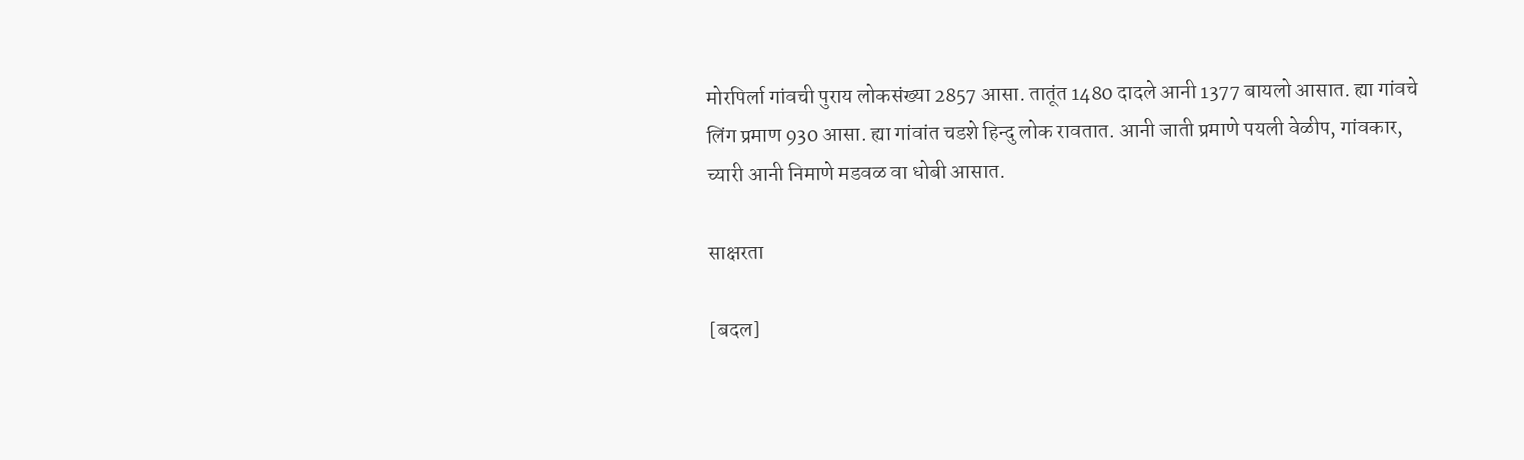मोरपिर्ला गांवची पुराय लोकसंख्या 2857 आसा. तातूंत 1480 दादले आनी 1377 बायलो आसात. ह्या गांवचे लिंग प्रमाण 930 आसा. ह्या गांवांत चडशे हिन्दु लोक रावतात. आनी जाती प्रमाणे पयली वेळीप, गांवकार, च्यारी आनी निमाणे मडवळ वा धोबी आसात.

साक्षरता

[बदल]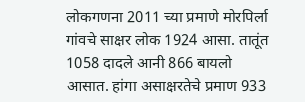लोकगणना 2011 च्या प्रमाणे मोरपिर्ला गांवचे साक्षर लोक 1924 आसा. तातूंत 1058 दादले आनी 866 बायलो आसात. हांगा असाक्षरतेचे प्रमाण 933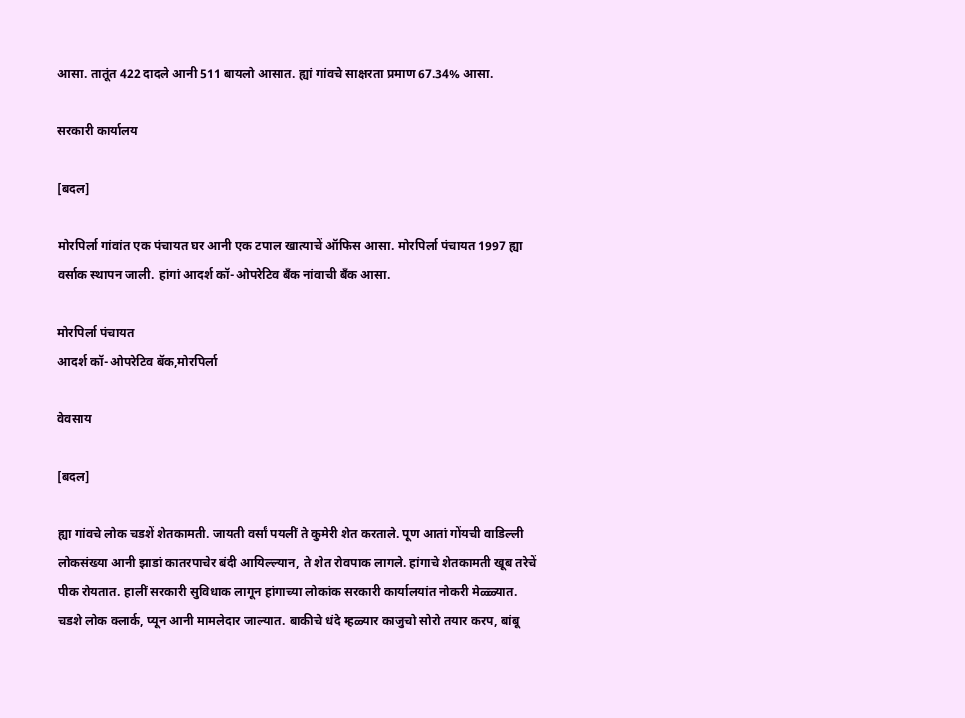आसा. तातूंत 422 दादले आनी 511 बायलो आसात. ह्यां गांवचे साक्षरता प्रमाण 67.34% आसा.

सरकारी कार्यालय

[बदल]

मोरपिर्ला गांवांत एक पंचायत घर आनी एक टपाल खात्याचें ऑफिस आसा. मोरपिर्ला पंचायत 1997 ह्या वर्साक स्थापन जाली. हांगां आदर्श कॉ-ओपरेटिव बॅंक नांवाची बॅंक आसा.

मोरपिर्ला पंचायत
आदर्श कॉ-ओपरेटिव बॅक,मोरपिर्ला

वेवसाय

[बदल]

ह्या गांवचे लोक चडशें शेतकामती. जायती वर्सां पयलीं ते कुमेरी शेत करताले. पूण आतां गोंयची वाडिल्ली लोकसंख्या आनी झाडां कातरपाचेर बंदी आयिल्ल्यान, ते शेत रोवपाक लागले. हांगाचे शेतकामती खूब तरेचें पीक रोयतात. हालीं सरकारी सुविधाक लागून हांगाच्या लोकांक सरकारी कार्यालयांत नोकरी मेळ्ळ्यात. चडशे लोक क्लार्क, प्यून आनी मामलेदार जाल्यात. बाकीचे धंदे म्हळ्यार काजुचो सोरो तयार करप, बांबू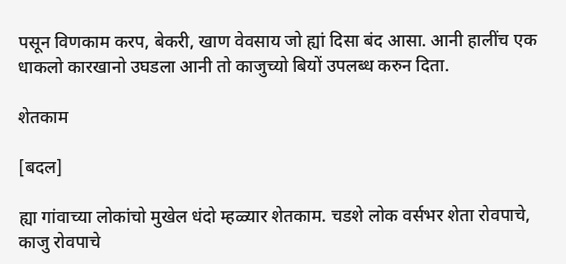पसून विणकाम करप, बेकरी, खाण वेवसाय जो ह्यां दिसा बंद आसा. आनी हालींच एक धाकलो कारखानो उघडला आनी तो काजुच्यो बियों उपलब्ध करुन दिता.

शेतकाम

[बदल]

ह्या गांवाच्या लोकांचो मुखेल धंदो म्हळ्यार शेतकाम. चडशे लोक वर्सभर शेता रोवपाचे, काजु रोवपाचे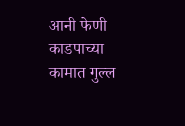आनी फेणी काडपाच्या कामात गुल्ल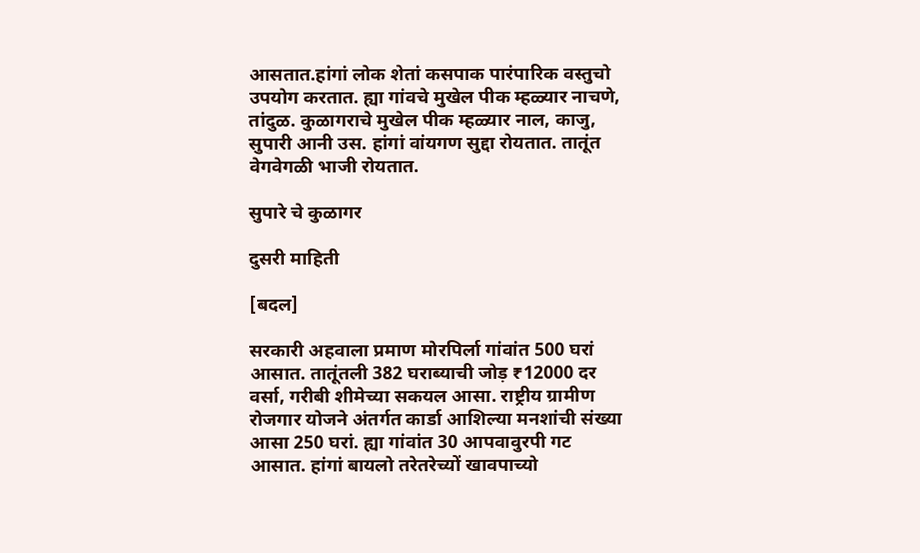आसतात.हांगां लोक शेतां कसपाक पारंपारिक वस्तुचो उपयोग करतात. ह्या गांवचे मुखेल पीक म्हळ्यार नाचणे, तांदुळ. कुळागराचे मुखेल पीक म्हळ्यार नाल, काजु, सुपारी आनी उस. हांगां वांयगण सुद्दा रोयतात. तातूंत वेगवेगळी भाजी रोयतात.

सुपारे चे कुळागर

दुसरी माहिती

[बदल]

सरकारी अहवाला प्रमाण मोरपिर्ला गांवांत 500 घरां आसात. तातूंतली 382 घराब्याची जोड़ ₹12000 दर वर्सा, गरीबी शीमेच्या सकयल आसा. राष्ट्रीय ग्रामीण रोजगार योजने अंतर्गत कार्डा आशिल्या मनशांची संख्या आसा 250 घरां. ह्या गांवांत 30 आपवावुरपी गट आसात. हांगां बायलो तरेतरेच्यों खावपाच्यो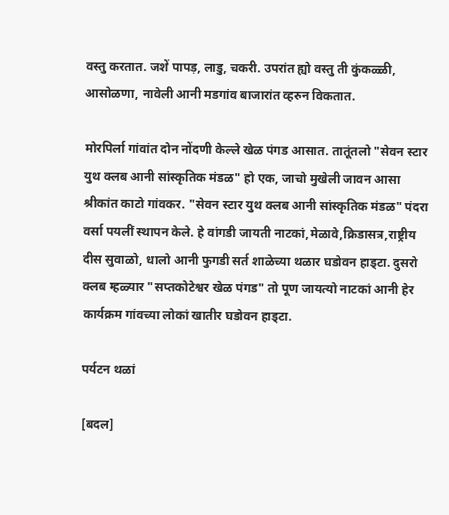वस्तु करतात. जशें पापड़, लाडु, चकरी. उपरांत ह्यो वस्तु ती कुंकळ्ळी, आसोळणा, नावेली आनी मडगांव बाजारांत व्हरुन विकतात.

मोरपिर्ला गांवांत दोन नोंदणी केल्ले खेळ पंगड आसात. तातूंतलो "सेवन स्टार युथ क्लब आनी सांस्कृतिक मंडळ" हो एक, जाचो मुखेली जावन आसा श्रीकांत काटो गांवकर. "सेवन स्टार युथ क्लब आनी सांस्कृतिक मंडळ" पंदरा वर्सा पयलीं स्थापन केले. हे वांगडी जायती नाटकां,मेळावे,क्रिडासत्र,राष्ट्रीय दीस सुवाळो, धालो आनी फुगडी सर्त शाळेच्या थळार घडोवन हाड्टा. दुसरो क्लब म्हळ्यार "सप्तकोटेश्वर खेळ पंगड" तो पूण जायत्यो नाटकां आनी हेर कार्यक्रम गांवच्या लोकां खातीर घडोवन हाड्टा.

पर्यटन थळां

[बदल]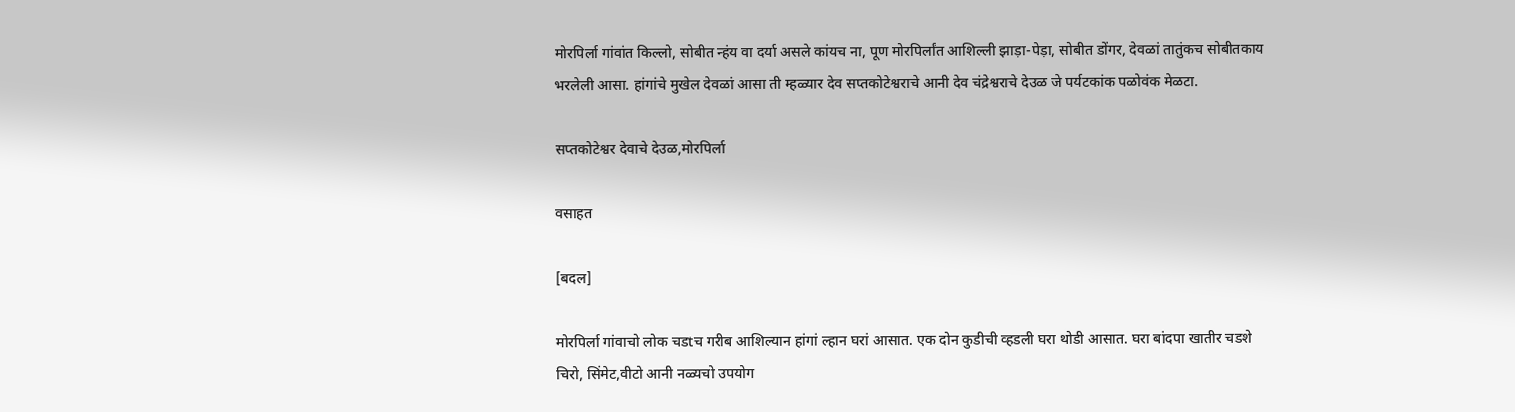मोरपिर्ला गांवांत किल्लो, सोबीत न्हंय वा दर्या असले कांयच ना, पूण मोरपिर्लांत आशिल्ली झाड़ा-पेड़ा, सोबीत डोंगर, देवळां तातुंकच सोबीतकाय भरलेली आसा. हांगांचे मुखेल देवळां आसा ती म्हळ्यार देव सप्तकोटेश्वराचे आनी देव चंद्रेश्वराचे देउळ जे पर्यटकांक पळोवंक मेळटा.

सप्तकोटेश्वर देवाचे देउळ,मोरपिर्ला

वसाहत

[बदल]

मोरपिर्ला गांवाचो लोक चडtच गरीब आशिल्यान हांगां ल्हान घरां आसात. एक दोन कुडीची व्हडली घरा थोडी आसात. घरा बांदपा खातीर चडशे चिरो, सिंमेट,वीटो आनी नळ्यचो उपयोग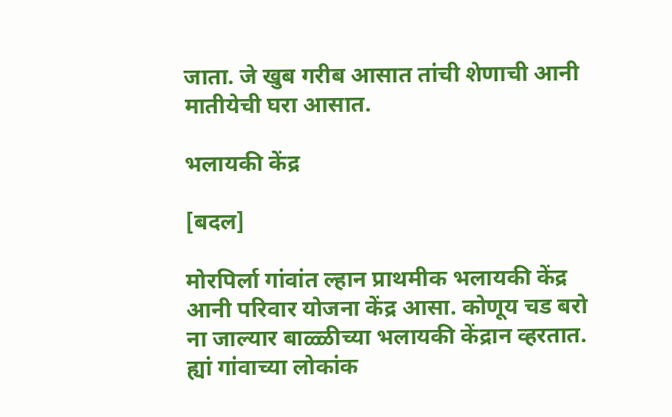जाता. जे खुब गरीब आसात तांची शेणाची आनी मातीयेची घरा आसात.

भलायकी केंद्र

[बदल]

मोरपिर्ला गांवांत ल्हान प्राथमीक भलायकी केंद्र आनी परिवार योजना केंद्र आसा. कोणूय चड बरो ना जाल्यार बाळ्ळीच्या भलायकी केंद्रान व्हरतात. ह्यां गांवाच्या लोकांक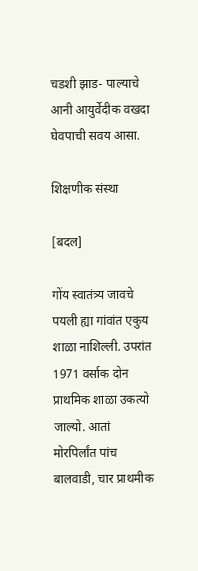चडशी झाड- पाल्याचे आनी आयुर्वेदीक वखदा घेवपाची सवय आसा.

शिक्षणीक संस्था

[बदल]

गोंय स्वातंत्र्य जावचे पयली ह्या गांवांत एकुय शाळा नाशिल्ली. उपरांत 1971 वर्साक दोन प्राथमिक शाळा उकत्यो जाल्यो. आतां मोरपिर्लांत पांच बालवाडी, चार प्राथमीक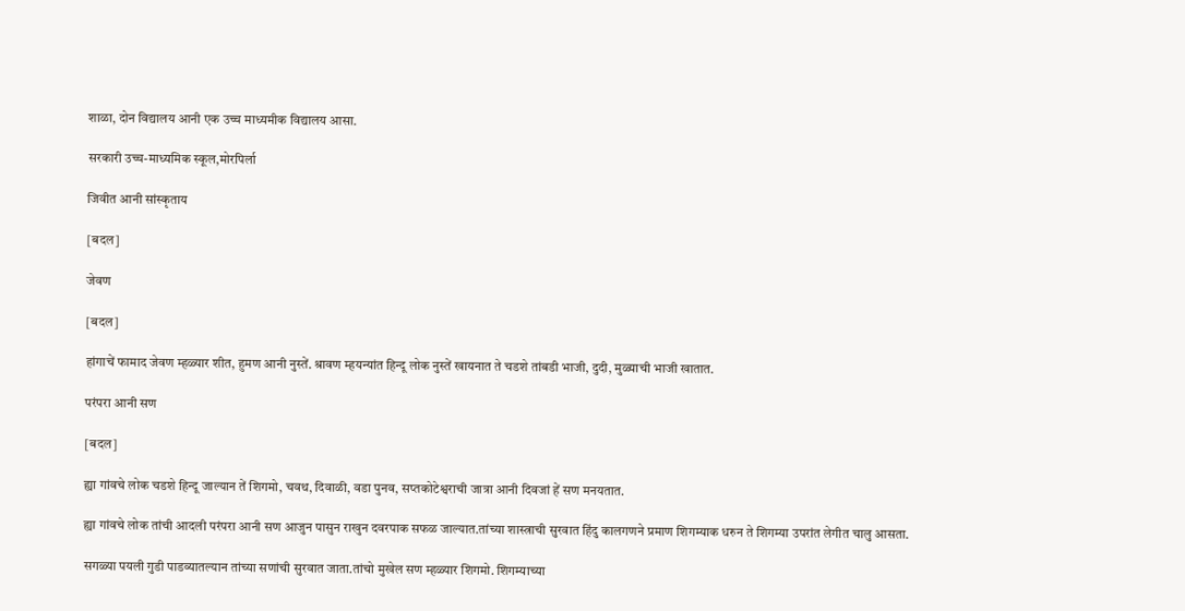शाळा, दोन विद्यालय आनी एक उच्च माध्यमीक विद्यालय आसा.

सरकारी उच्च-माध्यमिक स्कूल,मोरपिर्ला

जिवीत आनी सांस्कृताय

[बदल]

जेवण

[बदल]

हांगाचें फामाद जेवण म्हळ्यार शीत, हुमण आनी नुस्तें. श्रावण म्हयन्यांत हिन्दू लोक नुस्तें खायनात ते चडशे तांबडी भाजी, दुदी, मुळ्याची भाजी खातात.

परंपरा आनी सण

[बदल]

ह्या गांवचे लोक चडशे हिन्दू जाल्यान तें शिगमो, चवथ, दिवाळी, वडा पुनव, सप्तकोटेश्वराची जात्रा आनी दिवजां हें सण मनयतात.

ह्या गांवचे लोक तांची आदली परंपरा आनी सण आजुन पासुन राखुन दवरपाक सफळ जाल्यात.तांच्या शास्त्राची सुरवात हिंदु कालगणने प्रमाण शिगम्याक धरुन ते शिगम्या उपरांत लेगीत चालु आसता.

सगळ्या पयली गुडी पाडव्यातल्यान तांच्या सणांची सुरवात जाता.तांचो मुखेल सण म्हळ्यार शिगमो. शिगम्याच्या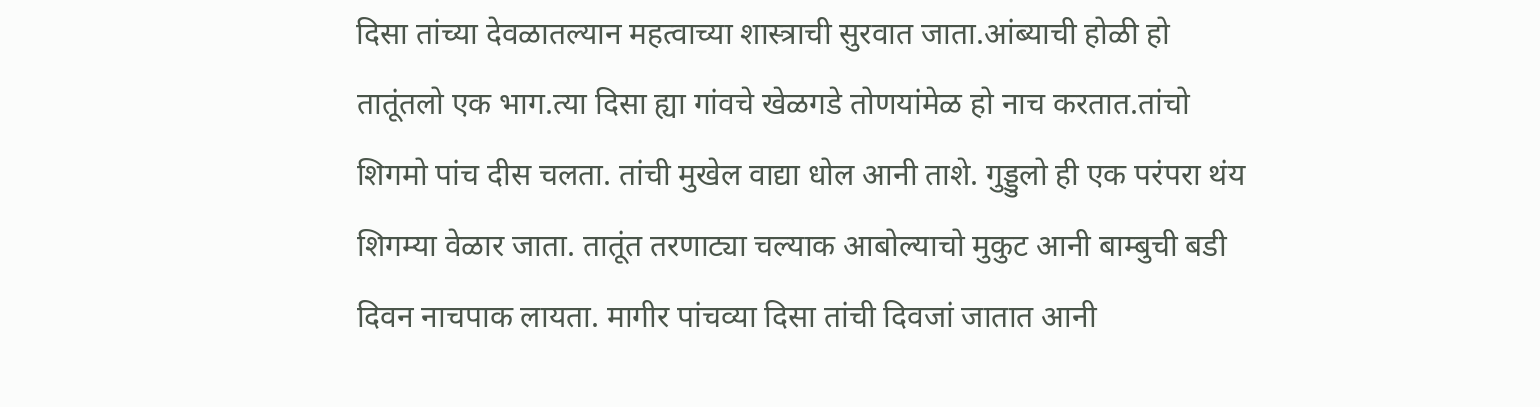दिसा तांच्या देवळातल्यान महत्वाच्या शास्त्राची सुरवात जाता.आंब्याची होळी हो तातूंतलो एक भाग.त्या दिसा ह्या गांवचे खेळगडे तोणयांमेळ हो नाच करतात.तांचो शिगमो पांच दीस चलता. तांची मुखेल वाद्या धोल आनी ताशे. गुड्डुलो ही एक परंपरा थंय शिगम्या वेळार जाता. तातूंत तरणाट्या चल्याक आबोल्याचो मुकुट आनी बाम्बुची बडी दिवन नाचपाक लायता. मागीर पांचव्या दिसा तांची दिवजां जातात आनी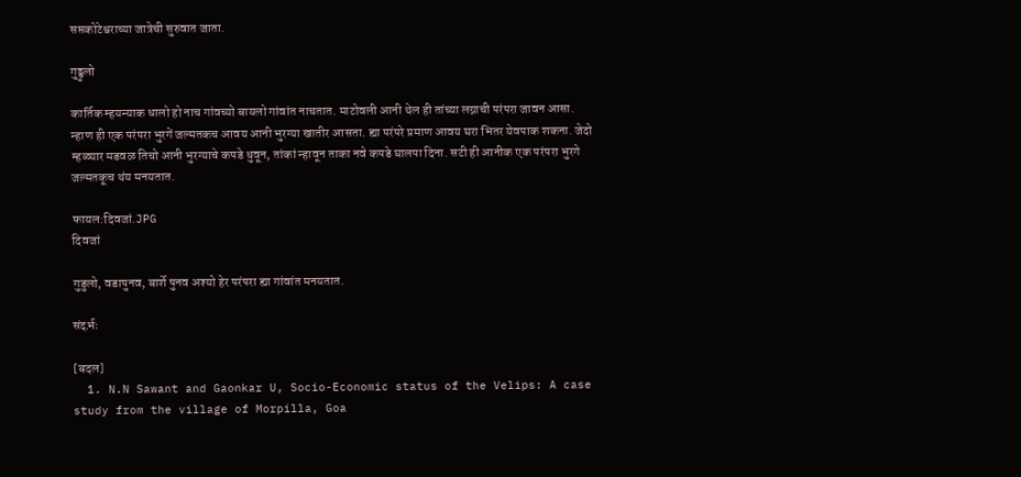सप्तकोटेश्वराच्या जात्रेची सुरुवात जाता.

गुड्डुलो

कार्तिक म्हयन्याक धालो हो नाच गांवच्यो बायलो गांवांत नाचतात. माटोवली आनी थेल ही तांच्या लग्नाची परंपरा जावन आसा. न्हाण ही एक परंपरा भुरगें जल्मतकच आवय आनी भुरग्या खातीर आसता. ह्या परंपरे प्रमाण आवय घरा भितर येवपाक शकना. जेदो म्हळ्यार मडवळ तिचो आनी भुरग्याचे कपडे धुवून, तांकां न्हावून ताका नवे कपडे घालपा दिना. सटी ही आनीक एक परंपरा भुरगे जल्मतकूच थंय मनयतात.

फायल:दिवजां.JPG
दिवजां

गुडुलो, वडापुनव, बार्शे पुनव अश्यो हेर परंपरा ह्या गांवांत मनयतात.

संदर्भ़ः

[बदल]
  1. N.N Sawant and Gaonkar U, Socio-Economic status of the Velips: A case study from the village of Morpilla, Goa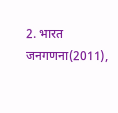2. भारत जनगणना(2011),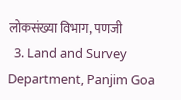लोकसंख्या विभाग, पणजी
  3. Land and Survey Department, Panjim Goa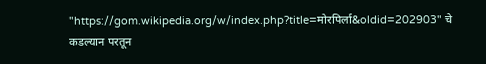"https://gom.wikipedia.org/w/index.php?title=मोरपिर्ला&oldid=202903" चे कडल्यान परतून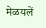मेळयलें